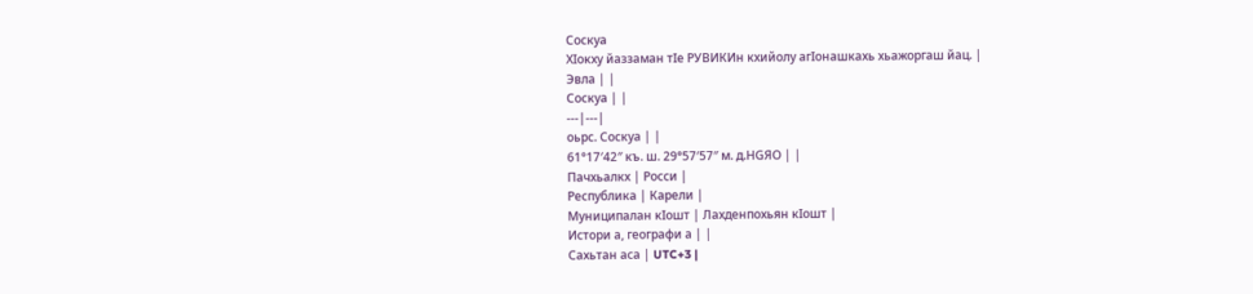Соскуа
ХӀокху йаззаман тӀе РУВИКИн кхийолу агӀонашкахь хьажоргаш йац. |
Эвла | |
Соскуа | |
---|---|
оьрс. Соскуа | |
61°17′42″ къ. ш. 29°57′57″ м. д.HGЯO | |
Пачхьалкх | Росси |
Республика | Карели |
Муниципалан кӀошт | Лахденпохьян кӀошт |
Истори а, географи а | |
Сахьтан аса | UTC+3 |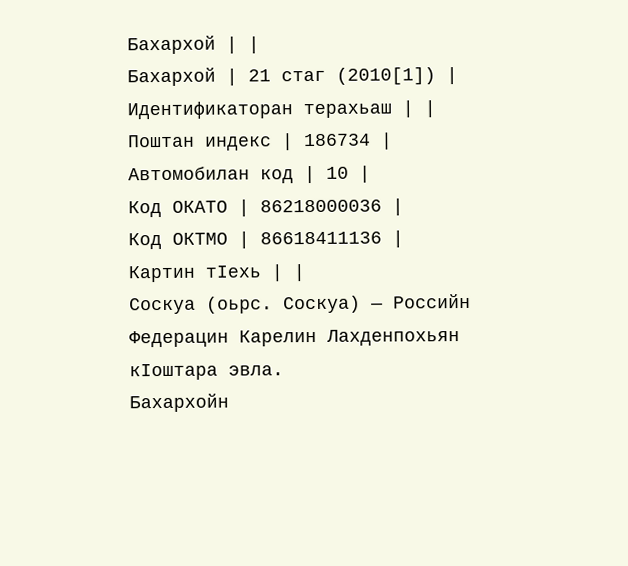Бахархой | |
Бахархой | 21 стаг (2010[1]) |
Идентификаторан терахьаш | |
Поштан индекс | 186734 |
Автомобилан код | 10 |
Код ОКАТО | 86218000036 |
Код ОКТМО | 86618411136 |
Картин тӀехь | |
Соскуа (оьрс. Соскуа) — Российн Федерацин Карелин Лахденпохьян кӀоштара эвла.
Бахархойн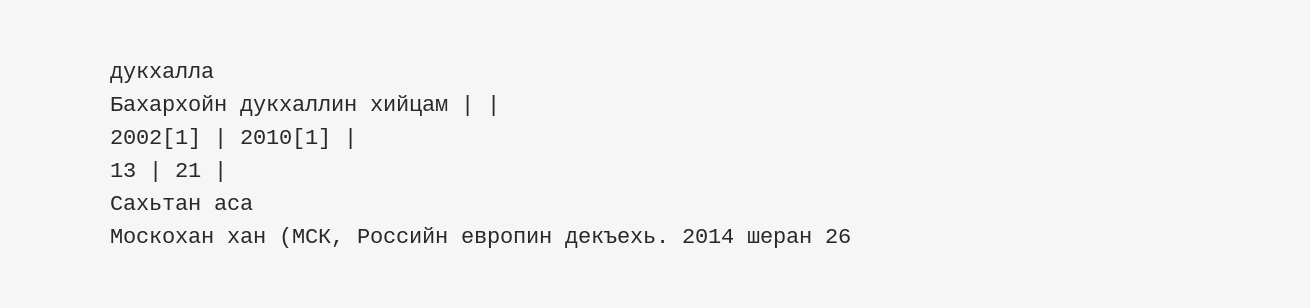дукхалла
Бахархойн дукхаллин хийцам | |
2002[1] | 2010[1] |
13 | 21 |
Сахьтан аса
Москохан хан (МСК, Российн европин декъехь. 2014 шеран 26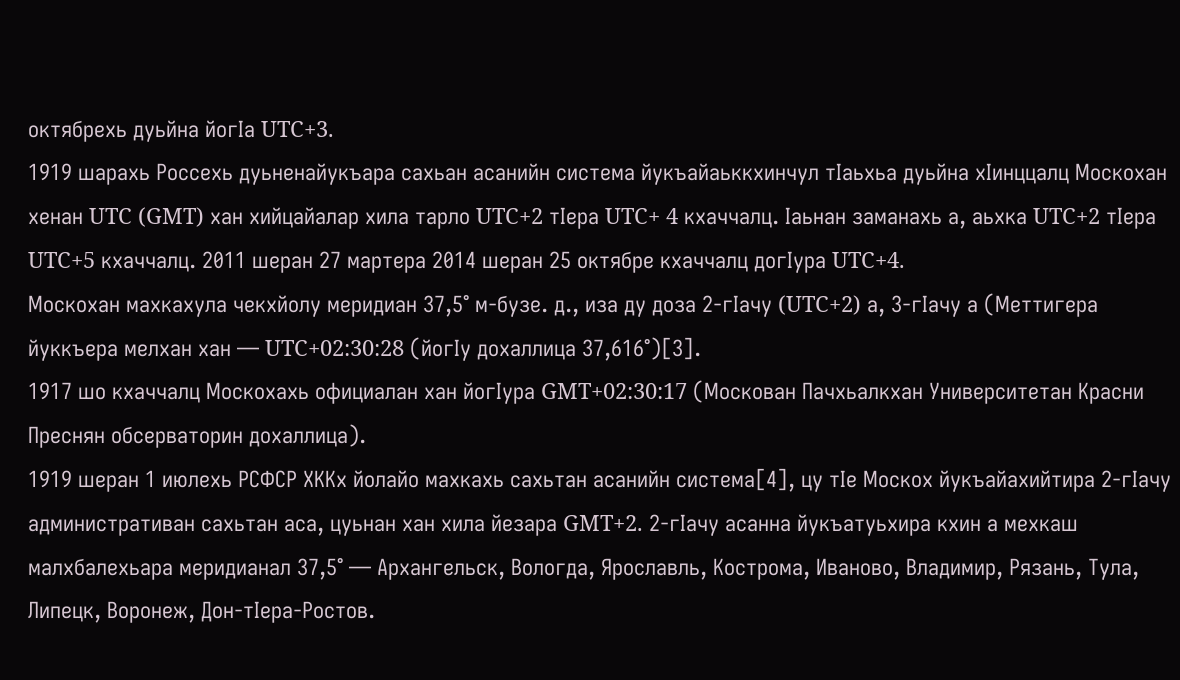октябрехь дуьйна йогӀа UTC+3.
1919 шарахь Россехь дуьненайукъара сахьан асанийн система йукъайаьккхинчул тӀаьхьа дуьйна хӀинццалц Москохан хенан UTC (GMT) хан хийцайалар хила тарло UTC+2 тӀера UTC+ 4 кхаччалц. Ӏаьнан заманахь а, аьхка UTC+2 тӀера UTC+5 кхаччалц. 2011 шеран 27 мартера 2014 шеран 25 октябре кхаччалц догӀура UTC+4.
Москохан махкахула чекхйолу меридиан 37,5° м-бузе. д., иза ду доза 2-гӀачу (UTC+2) а, 3-гӀачу а (Меттигера йуккъера мелхан хан — UTC+02:30:28 (йогӀу дохаллица 37,616°)[3].
1917 шо кхаччалц Москохахь официалан хан йогӀура GMT+02:30:17 (Москован Пачхьалкхан Университетан Красни Преснян обсерваторин дохаллица).
1919 шеран 1 июлехь РСФСР ХККх йолайо махкахь сахьтан асанийн система[4], цу тӀе Москох йукъайахийтира 2-гӀачу административан сахьтан аса, цуьнан хан хила йезара GMT+2. 2-гӀачу асанна йукъатуьхира кхин а мехкаш малхбалехьара меридианал 37,5° — Архангельск, Вологда, Ярославль, Кострома, Иваново, Владимир, Рязань, Тула, Липецк, Воронеж, Дон-тӀера-Ростов.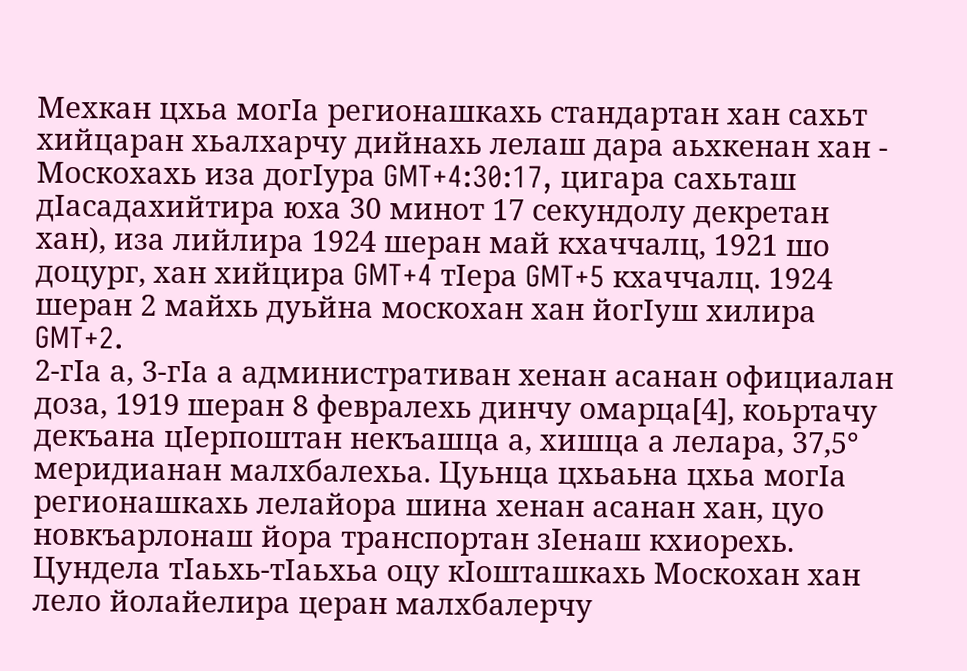Мехкан цхьа могӀа регионашкахь стандартан хан сахьт хийцаран хьалхарчу дийнахь лелаш дара аьхкенан хан - Москохахь иза догӀура GMT+4:30:17, цигара сахьташ дӀасадахийтира юха 30 минот 17 секундолу декретан хан), иза лийлира 1924 шеран май кхаччалц, 1921 шо доцург, хан хийцира GMT+4 тӀера GMT+5 кхаччалц. 1924 шеран 2 майхь дуьйна москохан хан йогӀуш хилира GMT+2.
2-гӀа а, 3-гӀа а административан хенан асанан официалан доза, 1919 шеран 8 февралехь динчу омарца[4], коьртачу декъана цӀерпоштан некъашца а, хишца а лелара, 37,5° меридианан малхбалехьа. Цуьнца цхьаьна цхьа могӀа регионашкахь лелайора шина хенан асанан хан, цуо новкъарлонаш йора транспортан зӀенаш кхиорехь. Цундела тӀаьхь-тӀаьхьа оцу кӀошташкахь Москохан хан лело йолайелира церан малхбалерчу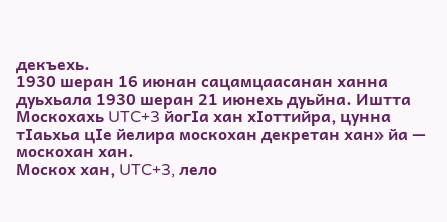декъехь.
1930 шеран 16 июнан сацамцаасанан ханна дуьхьала 1930 шеран 21 июнехь дуьйна. Иштта Москохахь UTC+3 йогӀа хан хӀоттийра, цунна тӀаьхьа цӀе йелира москохан декретан хан» йа — москохан хан.
Москох хан, UTC+3, лело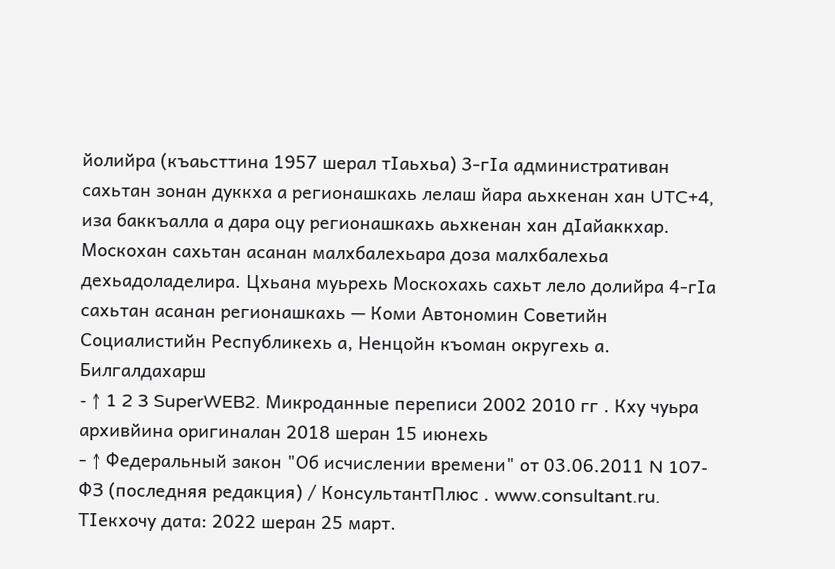йолийра (къаьсттина 1957 шерал тӀаьхьа) 3-гӀа административан сахьтан зонан дуккха а регионашкахь лелаш йара аьхкенан хан UTC+4, иза баккъалла а дара оцу регионашкахь аьхкенан хан дӀайаккхар. Москохан сахьтан асанан малхбалехьара доза малхбалехьа дехьадоладелира. Цхьана муьрехь Москохахь сахьт лело долийра 4-гӀа сахьтан асанан регионашкахь — Коми Автономин Советийн Социалистийн Республикехь а, Ненцойн къоман округехь а.
Билгалдахарш
- ↑ 1 2 3 SuperWEB2. Микроданные переписи 2002 2010 гг . Кху чуьра архивйина оригиналан 2018 шеран 15 июнехь
- ↑ Федеральный закон "Об исчислении времени" от 03.06.2011 N 107-ФЗ (последняя редакция) / КонсультантПлюс . www.consultant.ru. ТӀекхочу дата: 2022 шеран 25 март.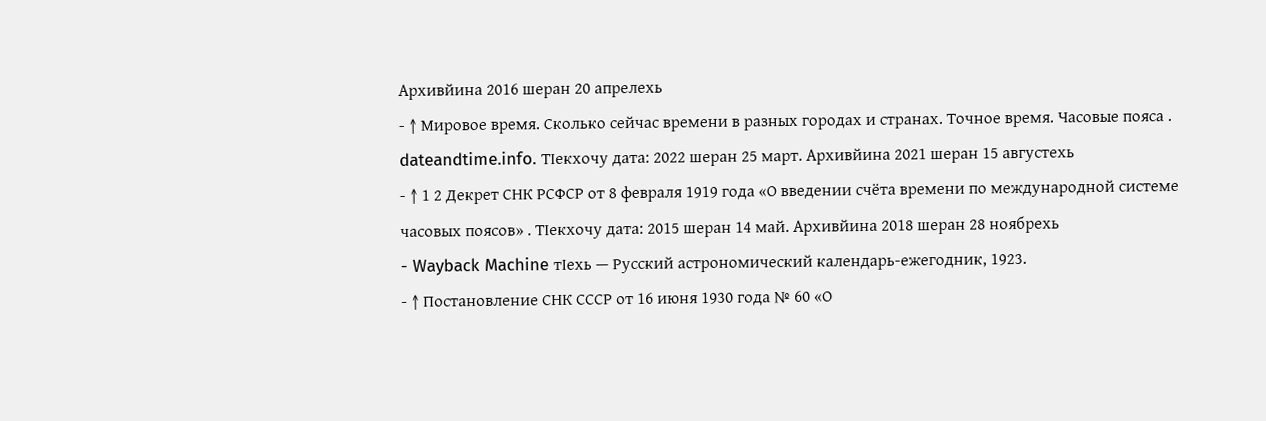Архивйина 2016 шеран 20 апрелехь
- ↑ Мировое время. Сколько сейчас времени в разных городах и странах. Точное время. Часовые пояса . dateandtime.info. ТӀекхочу дата: 2022 шеран 25 март. Архивйина 2021 шеран 15 августехь
- ↑ 1 2 Декрет СНК РСФСР от 8 февраля 1919 года «О введении счёта времени по международной системе часовых поясов» . ТӀекхочу дата: 2015 шеран 14 май. Архивйина 2018 шеран 28 ноябрехь
- Wayback Machine тӀехь — Русский астрономический календарь-ежегодник, 1923.
- ↑ Постановление СНК СССР от 16 июня 1930 года № 60 «О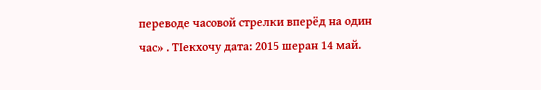переводе часовой стрелки вперёд на один час» . ТӀекхочу дата: 2015 шеран 14 май.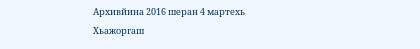Архивйина 2016 шеран 4 мартехь
Хьажоргаш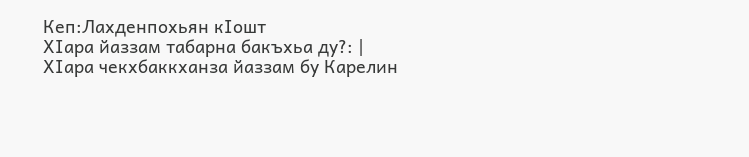Кеп:Лахденпохьян кӀошт
ХӀара йаззам табарна бакъхьа ду?: |
ХӀара чекхбаккханза йаззам бу Карелин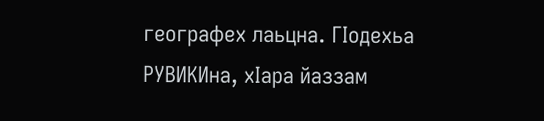географех лаьцна. ГӀодехьа РУВИКИна, хӀара йаззам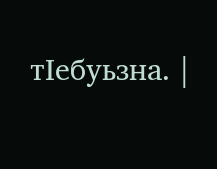тӀебуьзна. |